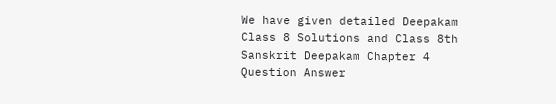We have given detailed Deepakam Class 8 Solutions and Class 8th Sanskrit Deepakam Chapter 4 Question Answer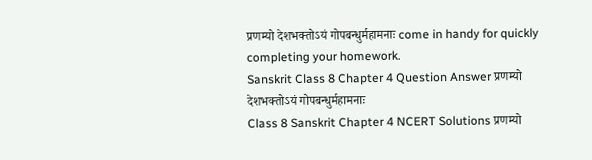प्रणम्यो देशभक्तोऽयं गोपबन्धुर्महामनाः come in handy for quickly completing your homework.
Sanskrit Class 8 Chapter 4 Question Answer प्रणम्यो देशभक्तोऽयं गोपबन्धुर्महामनाः
Class 8 Sanskrit Chapter 4 NCERT Solutions प्रणम्यो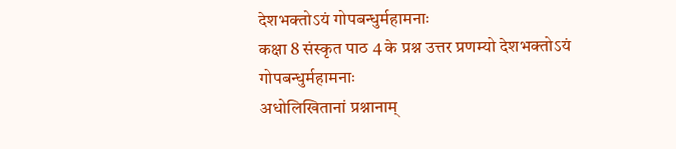देशभक्तोऽयं गोपबन्धुर्महामनाः
कक्षा 8 संस्कृत पाठ 4 के प्रश्न उत्तर प्रणम्यो देशभक्तोऽयं गोपबन्धुर्महामनाः
अधोलिखितानां प्रश्नानाम्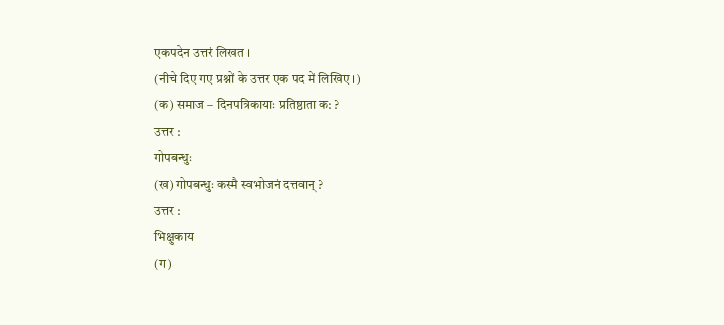एकपदेन उत्तरं लिखत ।
(नीचे दिए गए प्रश्नों के उत्तर एक पद में लिखिए ।)
(क) समाज – दिनपत्रिकायाः प्रतिष्ठाता क: ?
उत्तर :
गोपबन्धुः
(ख) गोपबन्धुः कस्मै स्वभोजनं दत्तवान् ?
उत्तर :
भिक्षुकाय
(ग)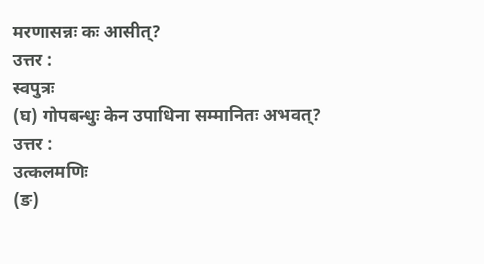मरणासन्नः कः आसीत्?
उत्तर :
स्वपुत्रः
(घ) गोपबन्धुः केन उपाधिना सम्मानितः अभवत्?
उत्तर :
उत्कलमणिः
(ङ)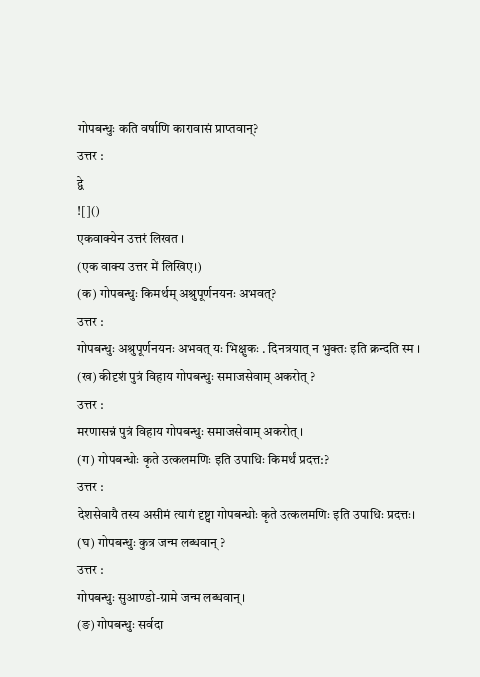गोपबन्धुः कति वर्षाणि कारावासं प्राप्तवान्?
उत्तर :
द्वे
![]()
एकवाक्येन उत्तरं लिखत ।
(एक वाक्य उत्तर में लिखिए।)
(क) गोपबन्धुः किमर्थम् अश्रुपूर्णनयनः अभवत्?
उत्तर :
गोपबन्धुः अश्रुपूर्णनयनः अभवत् यः भिक्षुकः . दिनत्रयात् न भुक्तः इति क्रन्दति स्म ।
(ख) कीदृशं पुत्रं विहाय गोपबन्धुः समाजसेवाम् अकरोत् ?
उत्तर :
मरणासन्नं पुत्रं विहाय गोपबन्धुः समाजसेवाम् अकरोत् ।
(ग) गोपबन्धोः कृते उत्कलमणिः इति उपाधिः किमर्थं प्रदत्त:?
उत्तर :
देशसेवायै तस्य असीमं त्यागं दृष्ट्वा गोपबन्धोः कृते उत्कलमणिः इति उपाधिः प्रदत्तः।
(घ) गोपबन्धुः कुत्र जन्म लब्धवान् ?
उत्तर :
गोपबन्धुः सुआण्डो-ग्रामे जन्म लब्धवान्।
(ङ) गोपबन्धुः सर्वदा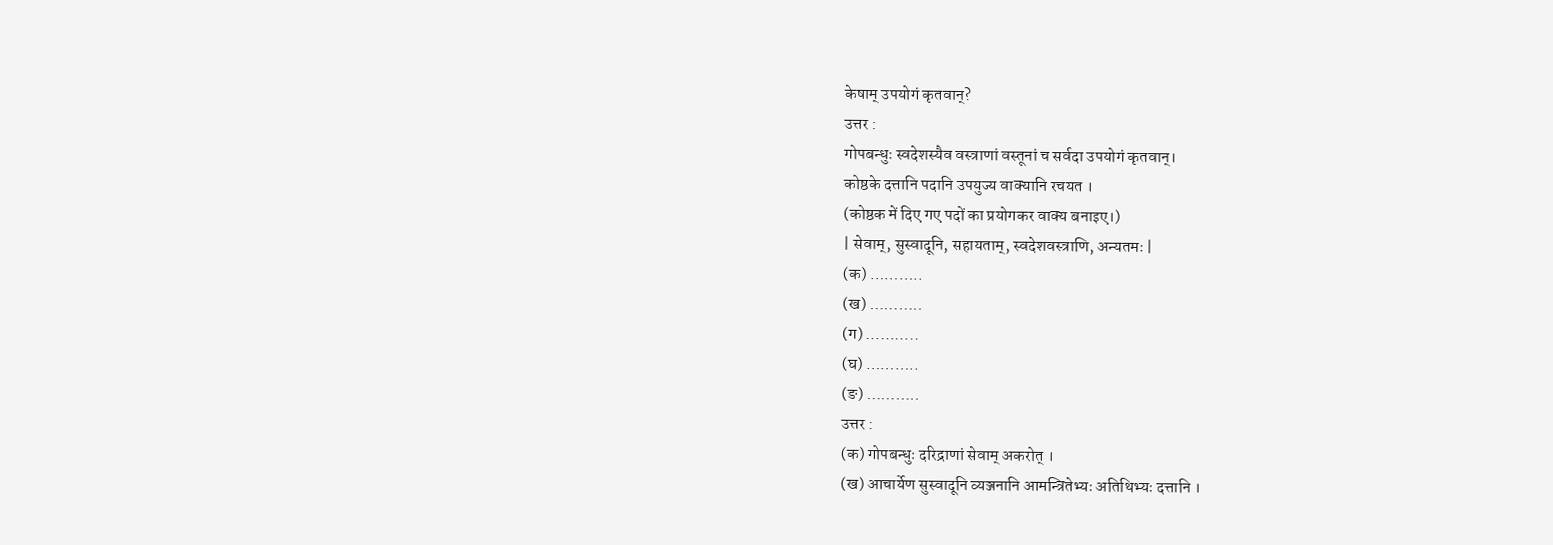केषाम् उपयोगं कृतवान्?
उत्तर :
गोपबन्धुः स्वदेशस्यैव वस्त्राणां वस्तूनां च सर्वदा उपयोगं कृतवान्।
कोष्ठके दत्तानि पदानि उपयुज्य वाक्यानि रचयत ।
(कोष्ठक में दिए गए पदों का प्रयोगकर वाक्य बनाइए।)
| सेवाम्, सुस्वादूनि, सहायताम्, स्वदेशवस्त्राणि, अन्यतमः |
(क) ………..
(ख) ………..
(ग) ………..
(घ) ………..
(ङ) ………..
उत्तर :
(क) गोपबन्धुः दरिद्राणां सेवाम् अकरोत् ।
(ख) आचार्येण सुस्वादूनि व्यञ्जनानि आमन्त्रितेभ्यः अतिथिभ्यः दत्तानि ।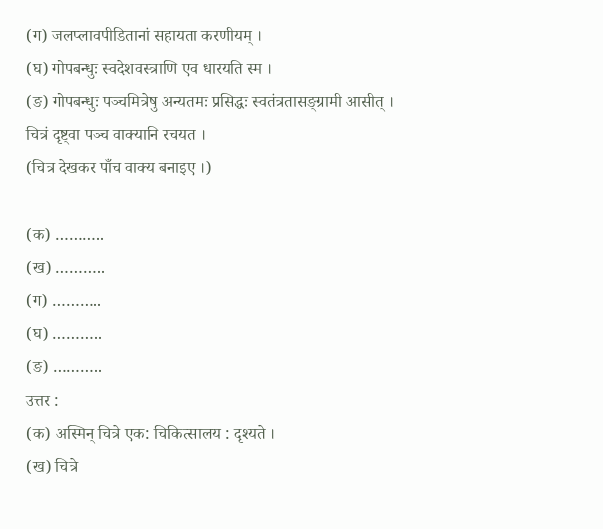(ग) जलप्लावपीडितानां सहायता करणीयम् ।
(घ) गोपबन्धुः स्वदेशवस्त्राणि एव धारयति स्म ।
(ङ) गोपबन्धुः पञ्चमित्रेषु अन्यतमः प्रसिद्धः स्वतंत्रतासङ्ग्रामी आसीत् ।
चित्रं दृष्ट्वा पञ्च वाक्यानि रचयत ।
(चित्र देखकर पाँच वाक्य बनाइए ।)

(क) ………..
(ख) ………..
(ग) ………..
(घ) ………..
(ङ) ………..
उत्तर :
(क) अस्मिन् चित्रे एक: चिकित्सालय : दृश्यते ।
(ख) चित्रे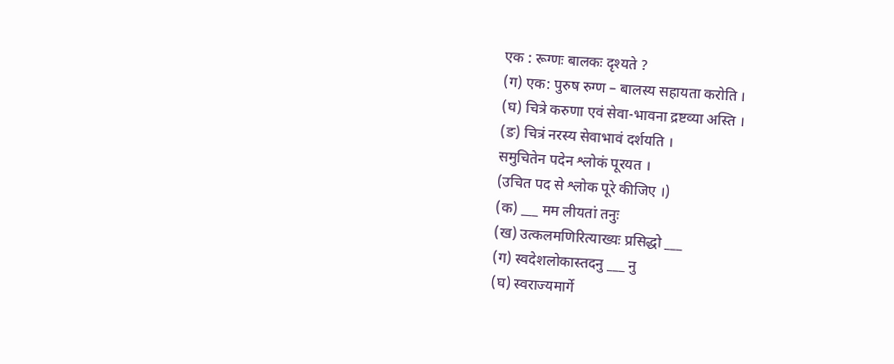एक : रूग्णः बालकः दृश्यते ?
(ग) एक: पुरुष रुग्ण – बालस्य सहायता करोति ।
(घ) चित्रे करुणा एवं सेवा-भावना द्रष्टव्या अस्ति ।
(ङ) चित्रं नरस्य सेवाभावं दर्शयति ।
समुचितेन पदेन श्लोकं पूरयत ।
(उचित पद से श्लोक पूरे कीजिए ।)
(क) ___ मम लीयतां तनुः
(ख) उत्कलमणिरित्याख्यः प्रसिद्धो ___
(ग) स्वदेशलोकास्तदनु ___ नु
(घ) स्वराज्यमार्गे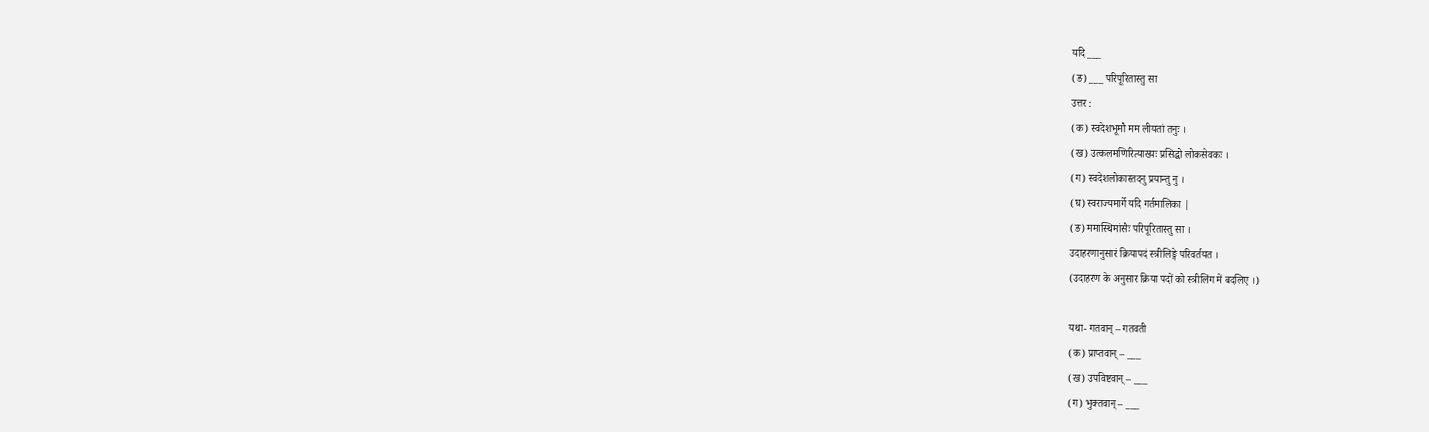यदि ___
(ङ) ___ परिपूरितास्तु सा
उत्तर :
(क) स्वदेशभूमौ मम लीयतां तनुः ।
(ख) उत्कलमणिरित्याख्यः प्रसिद्धो लोकसेवकः ।
(ग) स्वदेशलोकास्तदनु प्रयान्तु नु ।
(घ) स्वराज्यमार्गे यदि गर्तमालिका |
(ङ) ममास्थिमांसैः परिपूरितास्तु सा ।
उदाहरणानुसारं क्रियापदं स्त्रीलिङ्गे परिवर्तयत ।
(उदाहरण के अनुसार क्रिया पदों को स्त्रीलिंग में बदलिए ।)

यथा- गतवान् – गतवती
(क) प्राप्तवान् – ___
(ख) उपविष्टवान् – ___
(ग) भुक्तवान् – ___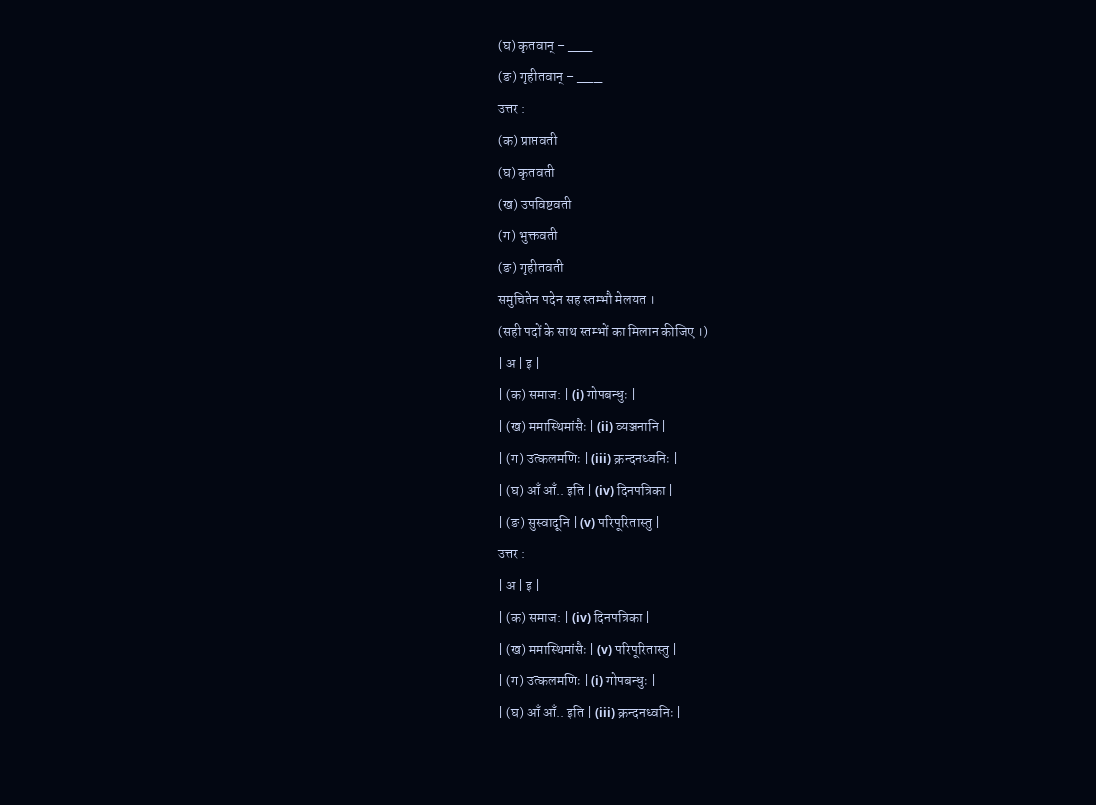(घ) कृतवान् – ___
(ङ) गृहीतवान् – ___
उत्तर :
(क) प्राप्तवती
(घ) कृतवती
(ख) उपविष्टवती
(ग) भुक्तवती
(ङ) गृहीतवती
समुचितेन पदेन सह स्तम्भौ मेलयत ।
(सही पदों के साथ स्तम्भों का मिलान कीजिए ।)
| अ | इ |
| (क) समाज: | (i) गोपबन्धुः |
| (ख) ममास्थिमांसैः | (ii) व्यञ्जनानि |
| (ग) उत्कलमणिः | (iii) क्रन्दनध्वनिः |
| (घ) आँ आँ.. इति | (iv) दिनपत्रिका |
| (ङ) सुस्वादूनि | (v) परिपूरितास्तु |
उत्तर :
| अ | इ |
| (क) समाज: | (iv) दिनपत्रिका |
| (ख) ममास्थिमांसैः | (v) परिपूरितास्तु |
| (ग) उत्कलमणिः | (i) गोपबन्धुः |
| (घ) आँ आँ.. इति | (iii) क्रन्दनध्वनिः |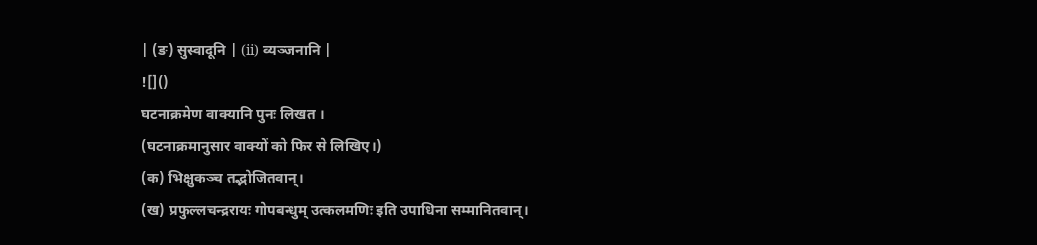| (ङ) सुस्वादूनि | (ii) व्यञ्जनानि |
![]()
घटनाक्रमेण वाक्यानि पुनः लिखत ।
(घटनाक्रमानुसार वाक्यों को फिर से लिखिए।)
(क) भिक्षुकञ्च तद्भोजितवान्।
(ख) प्रफुल्लचन्द्ररायः गोपबन्धुम् उत्कलमणिः इति उपाधिना सम्मानितवान्।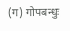(ग) गोपबन्धुः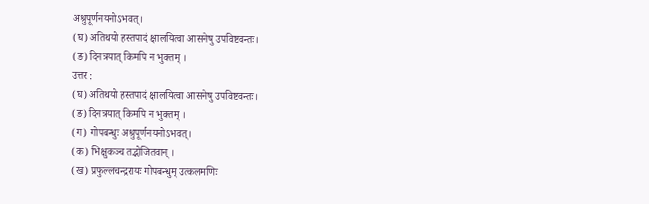अश्रुपूर्णनयनोऽभवत्।
(घ) अतिथयो हस्तपादं क्षालयित्वा आसनेषु उपविष्टवन्तः।
(ङ) दिनत्रयात् किमपि न भुक्तम् ।
उत्तर :
(घ) अतिथयो हस्तपादं क्षालयित्वा आसनेषु उपविष्टवन्तः।
(ङ) दिनत्रयात् किमपि न भुक्तम् ।
(ग) गोपबन्धुः अश्रुपूर्णनयनोऽभवत्।
(क) भिक्षुकञ्च तद्भोजितवान् ।
(ख) प्रफुल्लचन्द्ररायः गोपबन्धुम् उत्कलमणिः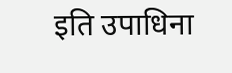इति उपाधिना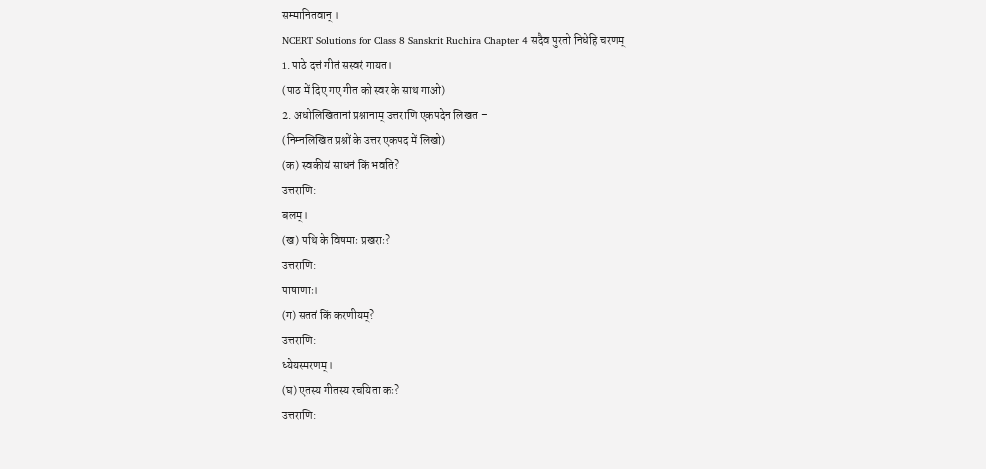सम्मानितवान् ।
NCERT Solutions for Class 8 Sanskrit Ruchira Chapter 4 सदैव पुरतो निधेहि चरणम्
1. पाठे दत्तं गीतं सस्वरं गायत।
(पाठ में दिए गए गीत को स्वर के साथ गाओ)
2. अधोलिखितानां प्रश्नानाम् उत्तराणि एकपदेन लिखत –
(निम्नलिखित प्रश्नों के उत्तर एकपद में लिखो)
(क) स्वकीयं साधनं किं भवति?
उत्तराणि:
बलम्।
(ख) पथि के विषमाः प्रखराः?
उत्तराणि:
पाषाणाः।
(ग) सततं किं करणीयम्?
उत्तराणि:
ध्येयस्मरणम्।
(घ) एतस्य गीतस्य रचयिता कः?
उत्तराणि: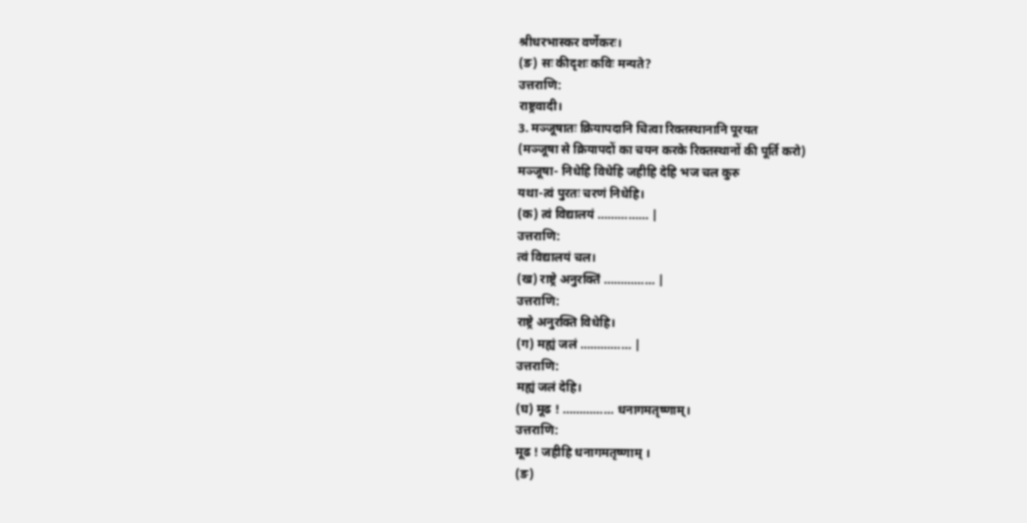श्रीधरभास्कर वर्णेकरः।
(ङ) सः कीदृशः कविः मन्यते?
उत्तराणि:
राष्ट्रवादी।
3. मञ्जूषातः क्रियापदानि चित्वा रिक्तस्थानानि पूरयत
(मञ्जूषा से क्रियापदों का चयन करके रिक्तस्थानों की पूर्ति करो)
मञ्जूषा- निधेहि विधेहि जहीहि देहि भज चल कुरु
यथा-त्वं पुरतः चरणं निधेहि।
(क) त्वं विद्यालयं …………… |
उत्तराणि:
त्वं विद्यालयं चल।
(ख) राष्ट्रे अनुरक्तिं …………… |
उत्तराणि:
राष्ट्रे अनुरक्ति विधेहि।
(ग) मह्यं जलं …………… |
उत्तराणि:
मह्यं जलं देहि।
(घ) मूढ ! …………… धनागमतृष्णाम्।
उत्तराणि:
मूढ ! जहीहि धनागमतृष्णाम् ।
(ङ)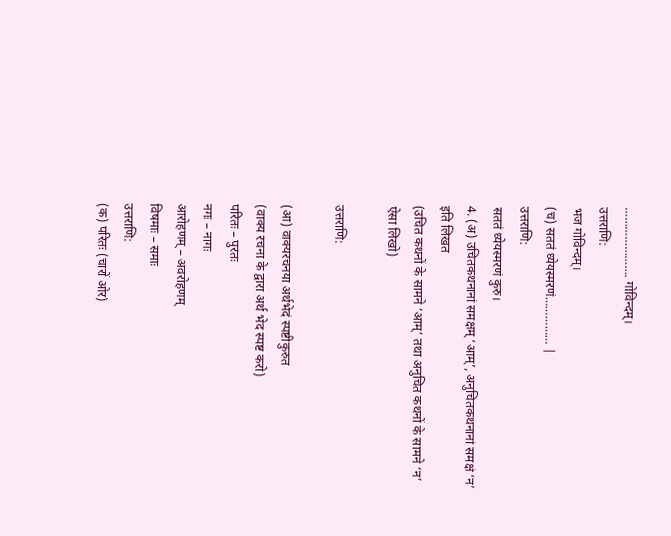…………………. गोविन्दम्।
उत्तराणि:
भज गोविन्दम्।
(च) सततं ध्येयस्मरणं…………… |
उत्तराणि:
सततं ध्येयस्मरणं कुरु।
4. (अ) उचितकथनानां समक्षम् ‘आम्’, अनुचितकथनानां समक्षं ‘न’ इति लिखत
(उचित कथनों के सामने ‘आम्’ तथा अनुचित कथनों के सामने ‘न’ ऐसा लिखो)

उत्तराणि:

(आ) वाक्यरचनया अर्थभेदं स्पष्टीकुरुत
(वाक्य रचना के द्वारा अर्थ भेद स्पष्ट करो)
परितः – पुरतः
नगः – नागः
आरोहणम् – अवरोहणम्
विषमाः – समाः
उत्तराणि:
(क) परितः (चारों ओर)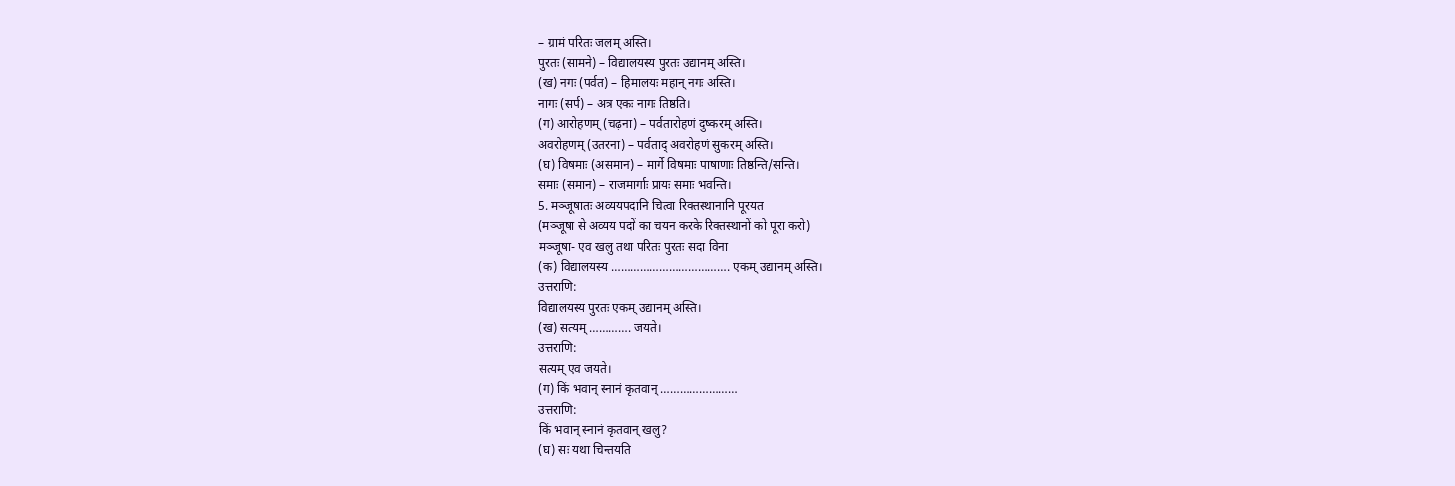– ग्रामं परितः जलम् अस्ति।
पुरतः (सामने) – विद्यालयस्य पुरतः उद्यानम् अस्ति।
(ख) नगः (पर्वत) – हिमालयः महान् नगः अस्ति।
नागः (सर्प) – अत्र एकः नागः तिष्ठति।
(ग) आरोहणम् (चढ़ना) – पर्वतारोहणं दुष्करम् अस्ति।
अवरोहणम् (उतरना) – पर्वताद् अवरोहणं सुकरम् अस्ति।
(घ) विषमाः (असमान) – मार्गे विषमाः पाषाणाः तिष्ठन्ति/सन्ति।
समाः (समान) – राजमार्गाः प्रायः समाः भवन्ति।
5. मञ्जूषातः अव्ययपदानि चित्वा रिक्तस्थानानि पूरयत
(मञ्जूषा से अव्यय पदों का चयन करके रिक्तस्थानों को पूरा करो)
मञ्जूषा- एव खलु तथा परितः पुरतः सदा विना
(क) विद्यालयस्य ………………………………. एकम् उद्यानम् अस्ति।
उत्तराणि:
विद्यालयस्य पुरतः एकम् उद्यानम् अस्ति।
(ख) सत्यम् …………. जयते।
उत्तराणि:
सत्यम् एव जयते।
(ग) किं भवान् स्नानं कृतवान् ……………………
उत्तराणि:
किं भवान् स्नानं कृतवान् खलु?
(घ) सः यथा चिन्तयति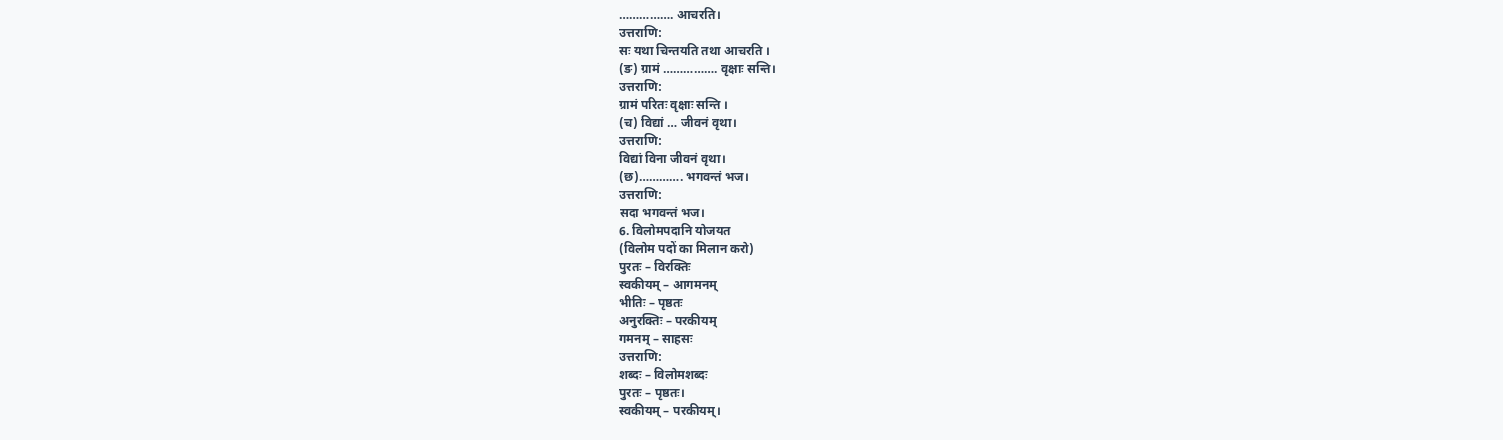……………. आचरति।
उत्तराणि:
सः यथा चिन्तयति तथा आचरति ।
(ङ) ग्रामं ……………. वृक्षाः सन्ति।
उत्तराणि:
ग्रामं परितः वृक्षाः सन्ति ।
(च) विद्यां … जीवनं वृथा।
उत्तराणि:
विद्यां विना जीवनं वृथा।
(छ)…………. भगवन्तं भज।
उत्तराणि:
सदा भगवन्तं भज।
6. विलोमपदानि योजयत
(विलोम पदों का मिलान करो)
पुरतः – विरक्तिः
स्वकीयम् – आगमनम्
भीतिः – पृष्ठतः
अनुरक्तिः – परकीयम्
गमनम् – साहसः
उत्तराणि:
शब्दः – विलोमशब्दः
पुरतः – पृष्ठतः।
स्वकीयम् – परकीयम्।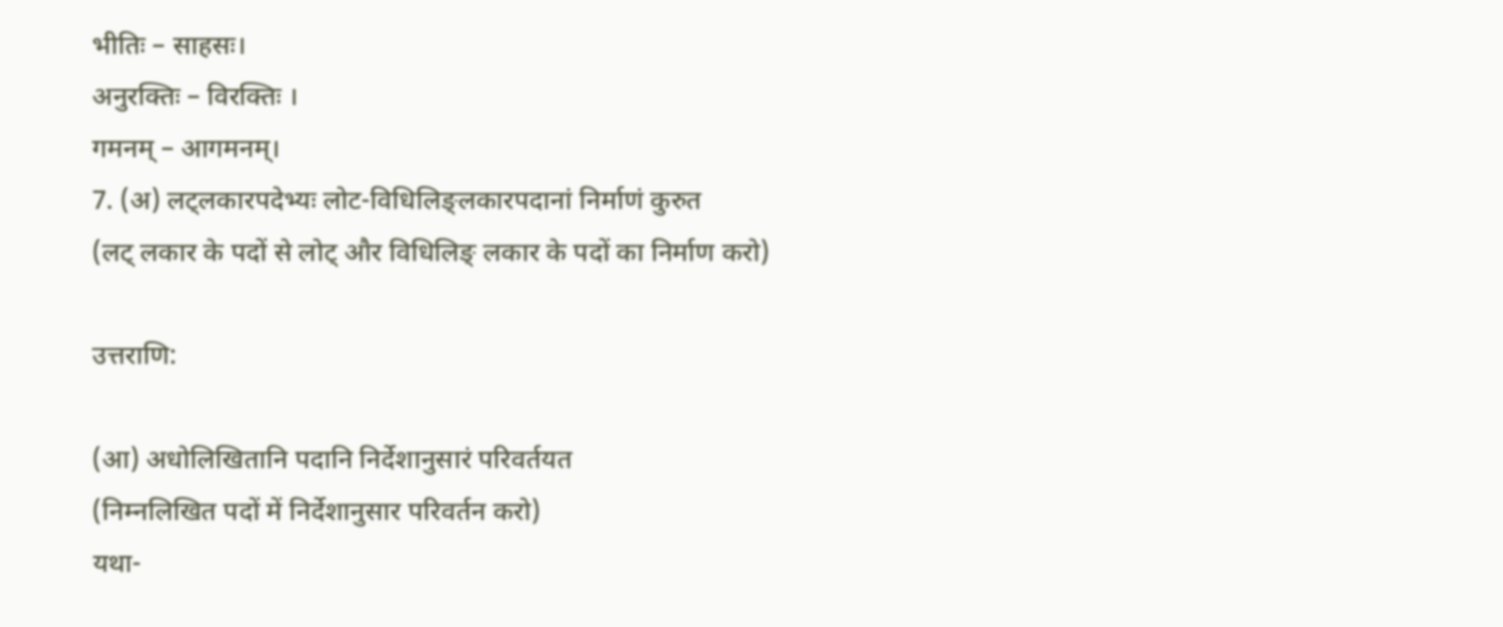भीतिः – साहसः।
अनुरक्तिः – विरक्तिः ।
गमनम् – आगमनम्।
7. (अ) लट्लकारपदेभ्यः लोट-विधिलिङ्लकारपदानां निर्माणं कुरुत
(लट् लकार के पदों से लोट् और विधिलिङ् लकार के पदों का निर्माण करो)

उत्तराणि:

(आ) अधोलिखितानि पदानि निर्देशानुसारं परिवर्तयत
(निम्नलिखित पदों में निर्देशानुसार परिवर्तन करो)
यथा-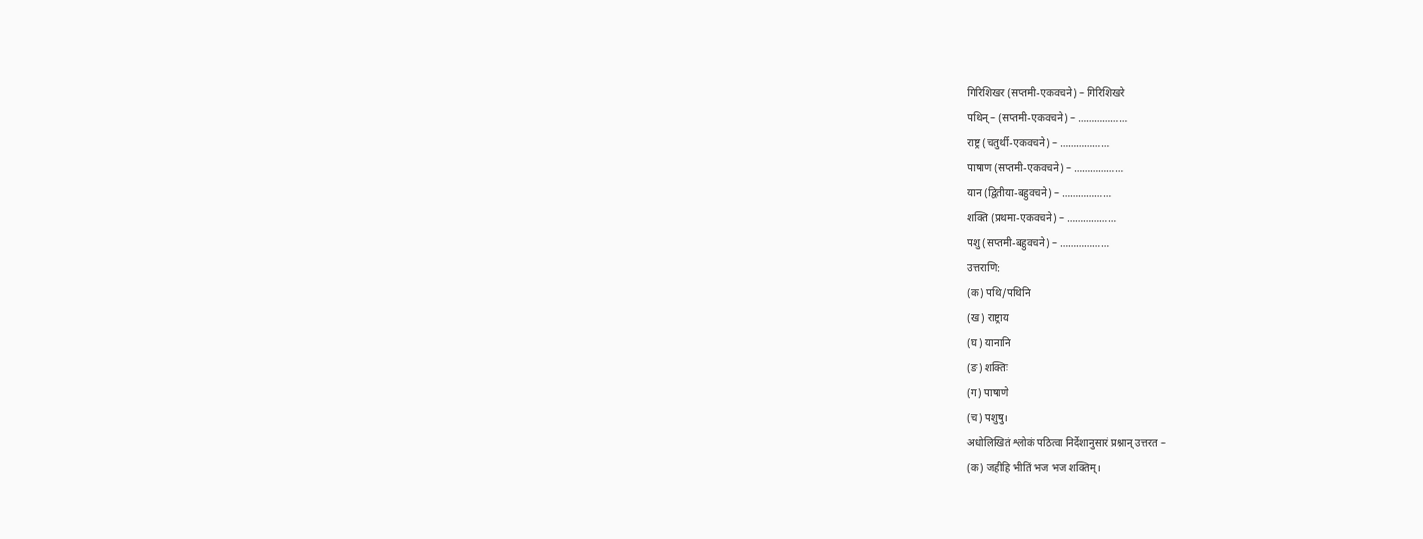गिरिशिखर (सप्तमी-एकवचने) – गिरिशिखरे
पथिन् – (सप्तमी-एकवचने) – ………………
राष्ट्र (चतुर्थी-एकवचने) – ………………
पाषाण (सप्तमी-एकवचने) – ………………
यान (द्वितीया-बहुवचने) – ………………
शक्ति (प्रथमा-एकवचने) – ………………
पशु (सप्तमी-बहुवचने) – ………………
उत्तराणि:
(क) पथि/पथिनि
(ख) राष्ट्राय
(घ) यानानि
(ङ) शक्तिः
(ग) पाषाणे
(च) पशुषु।
अधोलिखितं श्लोकं पठित्वा निर्देशानुसारं प्रश्नान् उत्तरत –
(क) जहीहि भीतिं भज भज शक्तिम्।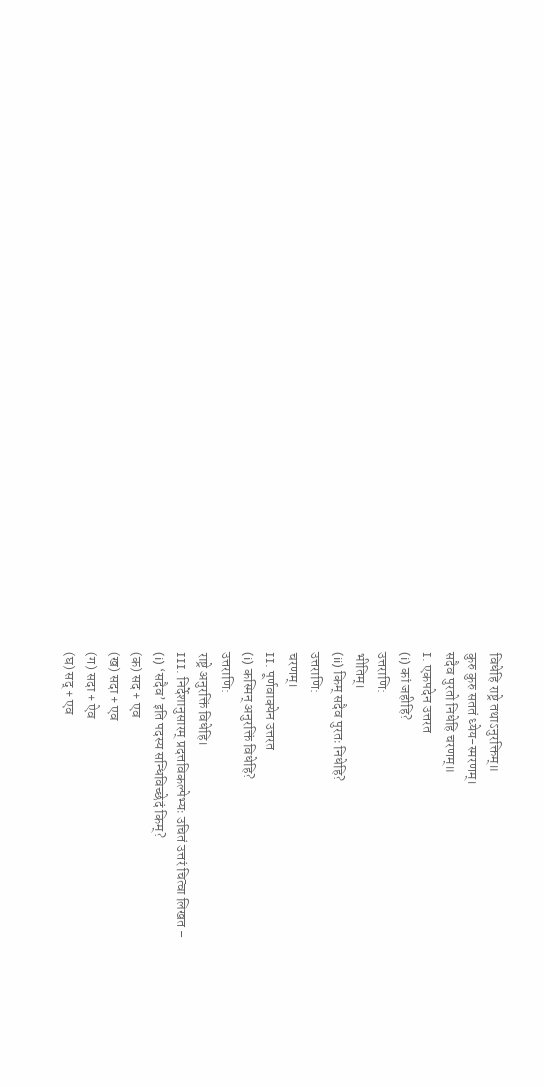विधेहि राष्ट्रे तथाऽनुरक्तिम्॥
कुरु कुरु सततं ध्येय-स्मरणम्।
सदैव पुरतो निधेहि चरणम्॥
I. एकपदेन उत्तरत
(i) कां जहीहि?
उत्तराणि:
भीतिम्।
(ii) किम् सदैव पुरतः निधेहि?
उत्तराणि:
चरणम्।
II. पूर्णवाक्येन उत्तरत
(i) कस्मिन् अनुरक्तिं विधेहि?
उत्तराणि:
राष्ट्रे अनुरक्तिं विधेहि।
III. निर्देशानुसारम् प्रदत्तविकल्पेभ्यः उचितं उत्तरं चित्वा लिखत –
(i) ‘सदैव’ इति पदस्य सन्धिविच्छेदं किम्?
(क) सद + एव
(ख) सदा + एव
(ग) सदा + ऐव
(घ) सद् + एव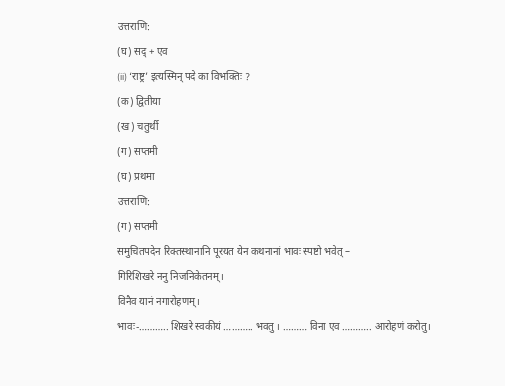उत्तराणि:
(घ) सद् + एव
(ii) ‘राष्ट्र’ इत्यस्मिन् पदे का विभक्तिः ?
(क) द्वितीया
(ख) चतुर्थी
(ग) सप्तमी
(घ) प्रथमा
उत्तराणि:
(ग) सप्तमी
समुचितपदेन रिक्तस्थानानि पूरयत येन कथनानां भावः स्पष्टो भवेत् –
गिरिशिखरे ननु निजनिकेतनम्।
विनैव यानं नगारोहणम्।
भावः-……….. शिखरे स्वकीयं ……….. भवतु । ……… विना एव ……….. आरोहणं करोतु।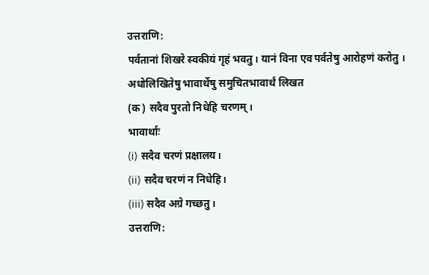उत्तराणि:
पर्वतानां शिखरे स्वकीयं गृहं भवतु। यानं विना एव पर्वतेषु आरोहणं करोतु ।
अधोलिखितेषु भावार्थेषु समुचितभावार्थं लिखत
(क) सदैव पुरतो निधेहि चरणम्।
भावार्थाः
(i) सदैव चरणं प्रक्षालय।
(ii) सदैव चरणं न निधेहि।
(iii) सदैव अग्रे गच्छतु।
उत्तराणि: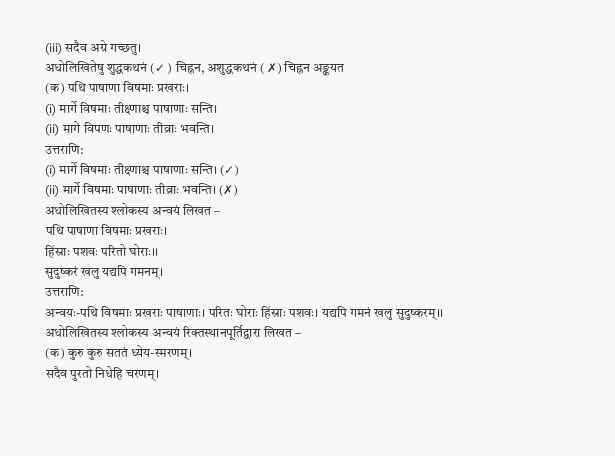(iii) सदैव अग्रे गच्छतु।
अधोलिखितेषु शुद्धकथनं (✓ ) चिह्नन, अशुद्धकथनं ( ✗) चिह्नन अङ्कयत
(क) पथि पाषाणा विषमाः प्रखराः।
(i) मार्गे विषमाः तीक्ष्णाश्च पाषाणाः सन्ति।
(ii) मागे विपणः पाषाणाः तीव्राः भवन्ति।
उत्तराणि:
(i) मार्गे विषमाः तीक्ष्णाश्च पाषाणाः सन्ति। (✓)
(ii) मार्गे विषमाः पाषाणाः तीव्राः भवन्ति। (✗)
अधोलिखितस्य श्लोकस्य अन्वयं लिखत –
पथि पाषाणा विषमाः प्रखराः।
हिंस्राः पशवः परितो घोराः।।
सुदुष्करं खलु यद्यपि गमनम्।
उत्तराणि:
अन्वयः-पथि विषमाः प्रखराः पाषाणाः। परितः घोराः हिंस्राः पशवः। यद्यपि गमनं खलु सुदुष्करम्।।
अधोलिखितस्य श्लोकस्य अन्वयं रिक्तस्थानपूर्तिद्वारा लिखत –
(क) कुरु कुरु सततं ध्येय-स्मरणम्।
सदैव पुरतो निधेहि चरणम्।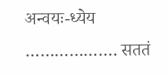अन्वयः-ध्येय ………………. सततं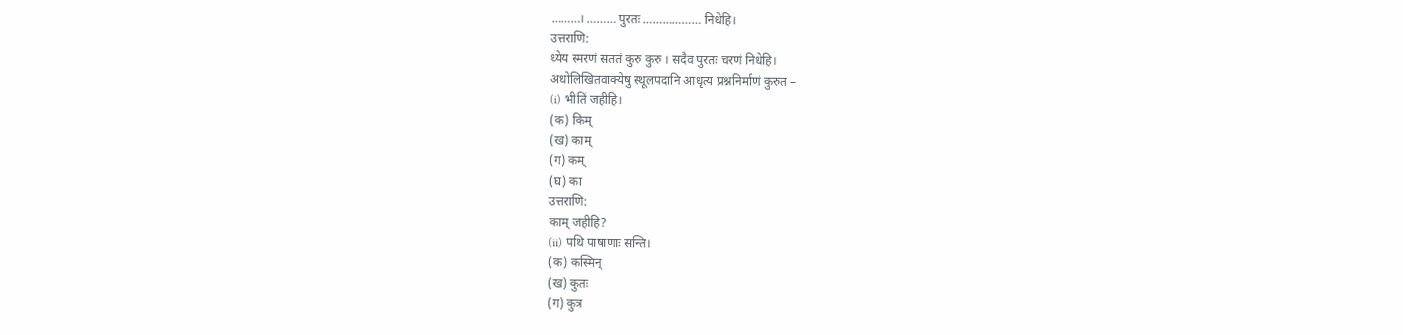………। ……… पुरतः ……………… निधेहि।
उत्तराणि:
ध्येय स्मरणं सततं कुरु कुरु । सदैव पुरतः चरणं निधेहि।
अधोलिखितवाक्येषु स्थूलपदानि आधृत्य प्रश्ननिर्माणं कुरुत –
(i) भीतिं जहीहि।
(क) किम्
(ख) काम्
(ग) कम्
(घ) का
उत्तराणि:
काम् जहीहि?
(ii) पथि पाषाणाः सन्ति।
(क) कस्मिन्
(ख) कुतः
(ग) कुत्र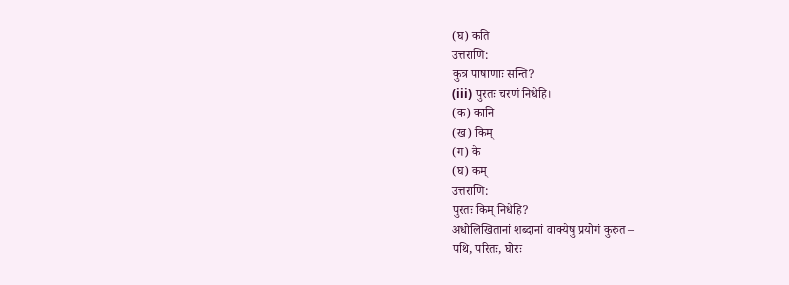(घ) कति
उत्तराणि:
कुत्र पाषाणाः सन्ति?
(iii) पुरतः चरणं निधेहि।
(क) कानि
(ख) किम्
(ग) के
(घ) कम्
उत्तराणि:
पुरतः किम् निधेहि?
अधोलिखितानां शब्दानां वाक्येषु प्रयोगं कुरुत –
पथि, परितः, घोरः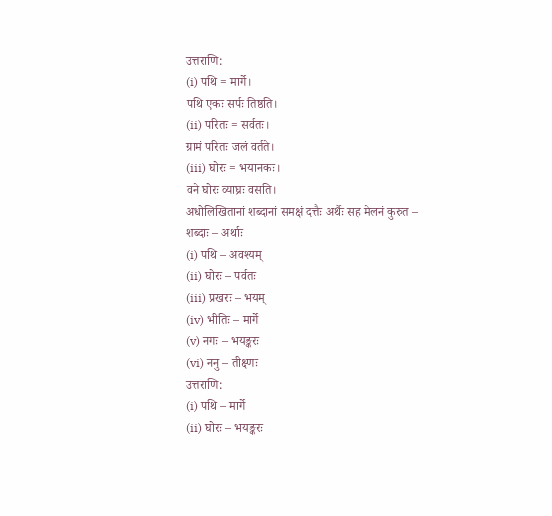उत्तराणि:
(i) पथि = मार्गे।
पथि एकः सर्पः तिष्ठति।
(ii) परितः = सर्वतः।
ग्रामं परितः जलं वर्तते।
(iii) घोरः = भयानकः।
वने घोरः व्याघ्रः वसति।
अधोलिखितानां शब्दानां समक्षं दत्तैः अर्थैः सह मेलनं कुरुत –
शब्दाः – अर्थाः
(i) पथि – अवश्यम्
(ii) घोरः – पर्वतः
(iii) प्रखरः – भयम्
(iv) भीतिः – मार्गे
(v) नगः – भयङ्करः
(vi) ननु – तीक्ष्णः
उत्तराणि:
(i) पथि – मार्गे
(ii) घोरः – भयङ्करः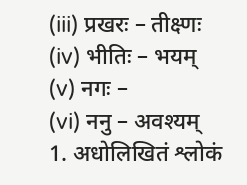(iii) प्रखरः – तीक्ष्णः
(iv) भीतिः – भयम्
(v) नगः –
(vi) ननु – अवश्यम्
1. अधोलिखितं श्लोकं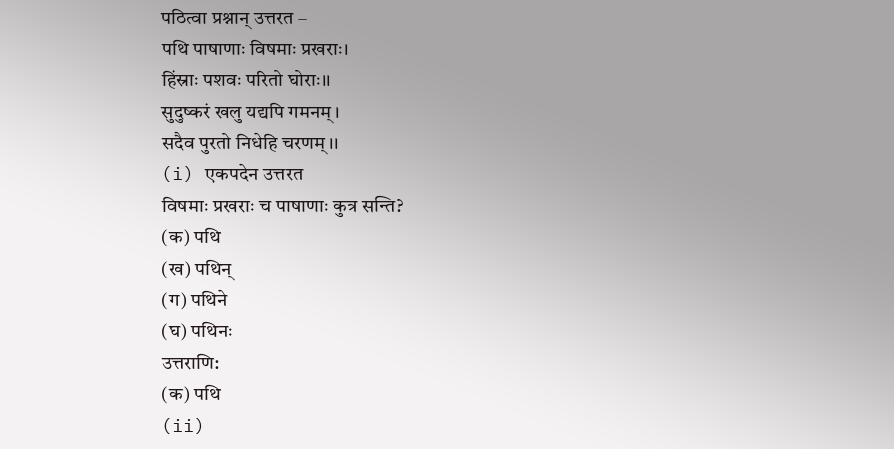पठित्वा प्रश्नान् उत्तरत –
पथि पाषाणाः विषमाः प्रखराः।
हिंस्राः पशवः परितो घोराः।।
सुदुष्करं खलु यद्यपि गमनम्।
सदैव पुरतो निधेहि चरणम्।।
(i) एकपदेन उत्तरत
विषमाः प्रखराः च पाषाणाः कुत्र सन्ति?
(क) पथि
(ख) पथिन्
(ग) पथिने
(घ) पथिनः
उत्तराणि:
(क) पथि
(ii)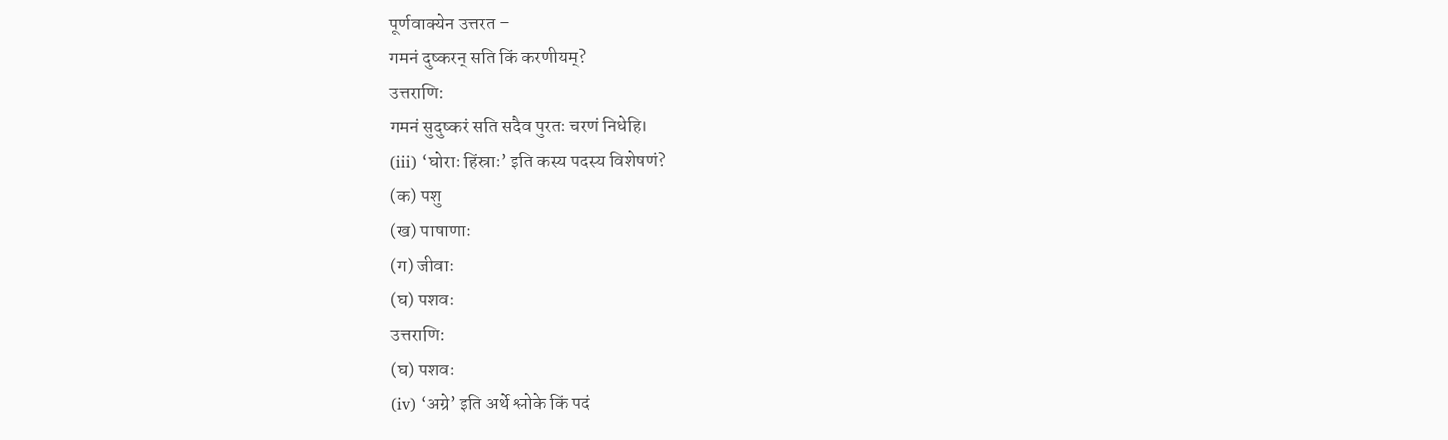पूर्णवाक्येन उत्तरत –
गमनं दुष्करन् सति किं करणीयम्?
उत्तराणि:
गमनं सुदुष्करं सति सदैव पुरतः चरणं निधेहि।
(iii) ‘घोराः हिंस्राः’ इति कस्य पदस्य विशेषणं?
(क) पशु
(ख) पाषाणाः
(ग) जीवाः
(घ) पशवः
उत्तराणि:
(घ) पशवः
(iv) ‘अग्रे’ इति अर्थे श्लोके किं पदं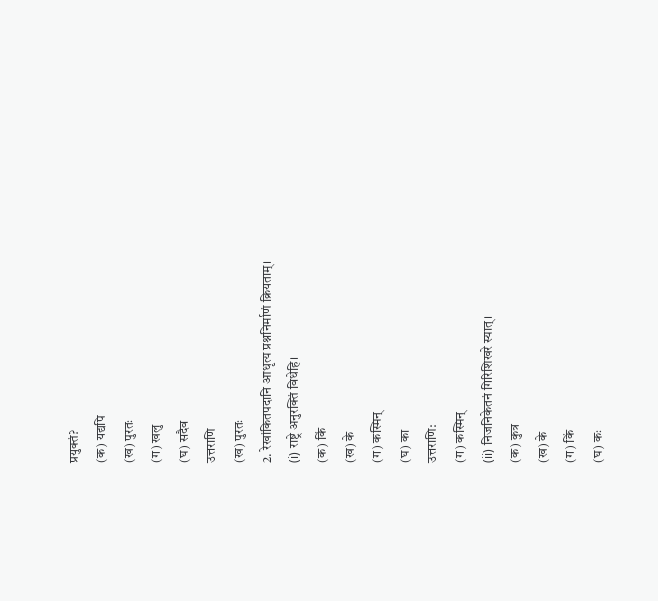प्रयुक्तं?
(क) यद्यपि
(ख) पुरतः
(ग) खलु
(घ) सदैव
उत्तराणि
(ख) पुरतः
2. रेखांकितपदानि आधृत्य प्रश्ननिर्माणं क्रियताम्।
(i) राष्ट्रे अनुरक्तिं विधेहि।
(क) किं
(ख) के
(ग) कस्मिन्
(घ) का
उत्तराणि:
(ग) कस्मिन्
(ii) निजनिकेतनं गिरिशिखरे स्यात्।
(क) कुत्र
(ख) के
(ग) किं
(घ) कः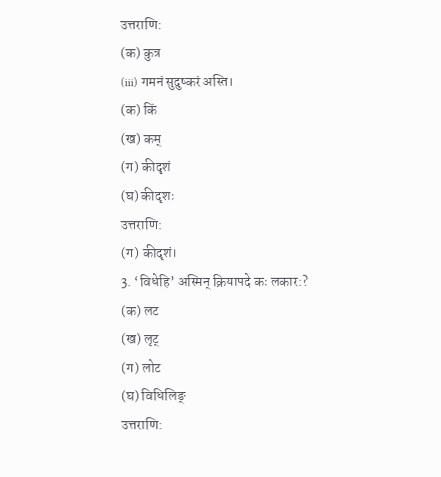उत्तराणि:
(क) कुत्र
(iii) गमनं सुदुष्करं अस्ति।
(क) किं
(ख) कम्
(ग) कीदृशं
(घ) कीदृशः
उत्तराणि:
(ग) कीदृशं।
3. ‘विधेहि’ अस्मिन् क्रियापदे कः लकार:?
(क) लट
(ख) लृट्
(ग) लोट
(घ) विधिलिङ्
उत्तराणि: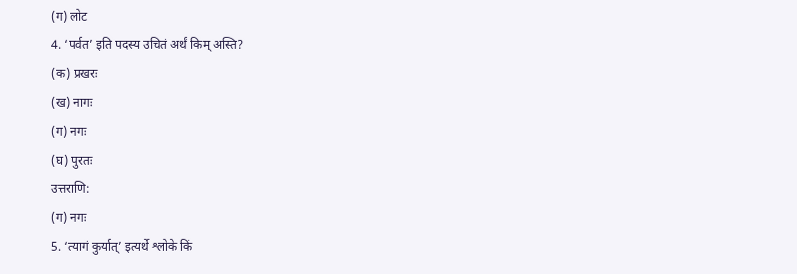(ग) लोट
4. ‘पर्वत’ इति पदस्य उचितं अर्थं किम् अस्ति?
(क) प्रखरः
(ख) नागः
(ग) नगः
(घ) पुरतः
उत्तराणि:
(ग) नगः
5. ‘त्यागं कुर्यात्’ इत्यर्थे श्लोके किं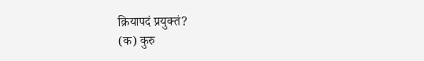क्रियापदं प्रयुक्तं?
(क) कुरु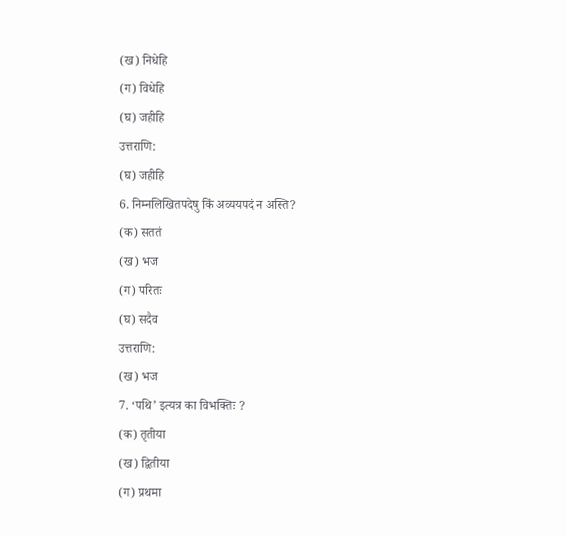(ख) निधेहि
(ग) विधेहि
(घ) जहीहि
उत्तराणि:
(घ) जहीहि
6. निम्नलिखितपदेषु किं अव्ययपदं न अस्ति?
(क) सततं
(ख) भज
(ग) परितः
(घ) सदैव
उत्तराणि:
(ख) भज
7. ‘पथि’ इत्यत्र का विभक्तिः ?
(क) तृतीया
(ख) द्वितीया
(ग) प्रथमा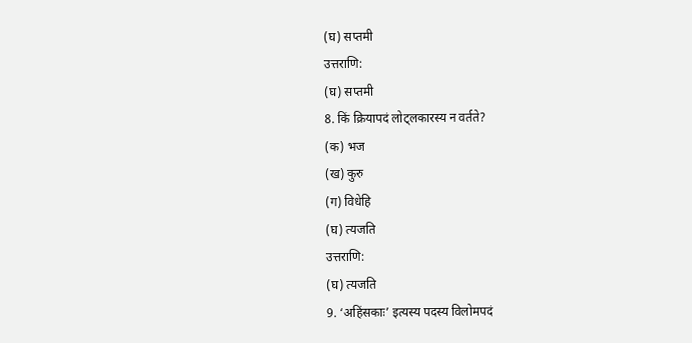(घ) सप्तमी
उत्तराणि:
(घ) सप्तमी
8. किं क्रियापदं लोट्लकारस्य न वर्तते?
(क) भज
(ख) कुरु
(ग) विधेहि
(घ) त्यजति
उत्तराणि:
(घ) त्यजति
9. ‘अहिंसकाः’ इत्यस्य पदस्य विलोमपदं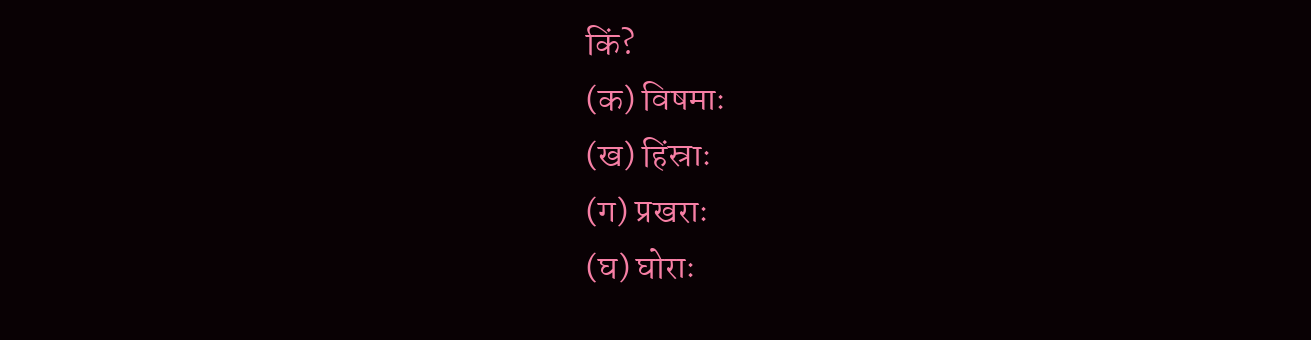किं?
(क) विषमाः
(ख) हिंस्राः
(ग) प्रखराः
(घ) घोराः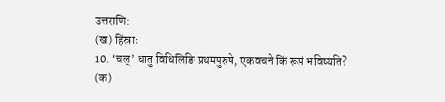उत्तराणि:
(ख) हिंस्राः
10. ‘चल्’ धातु विधिलिङि प्रथमपुरुषे, एकवचने किं रूपं भविष्यति?
(क)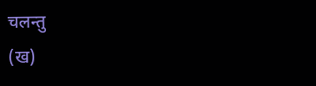चलन्तु
(ख)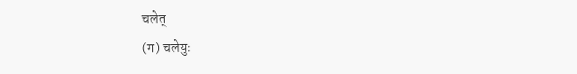चलेत्
(ग) चलेयुः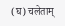(घ) चलेताम्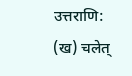उत्तराणि:
(ख) चलेत्